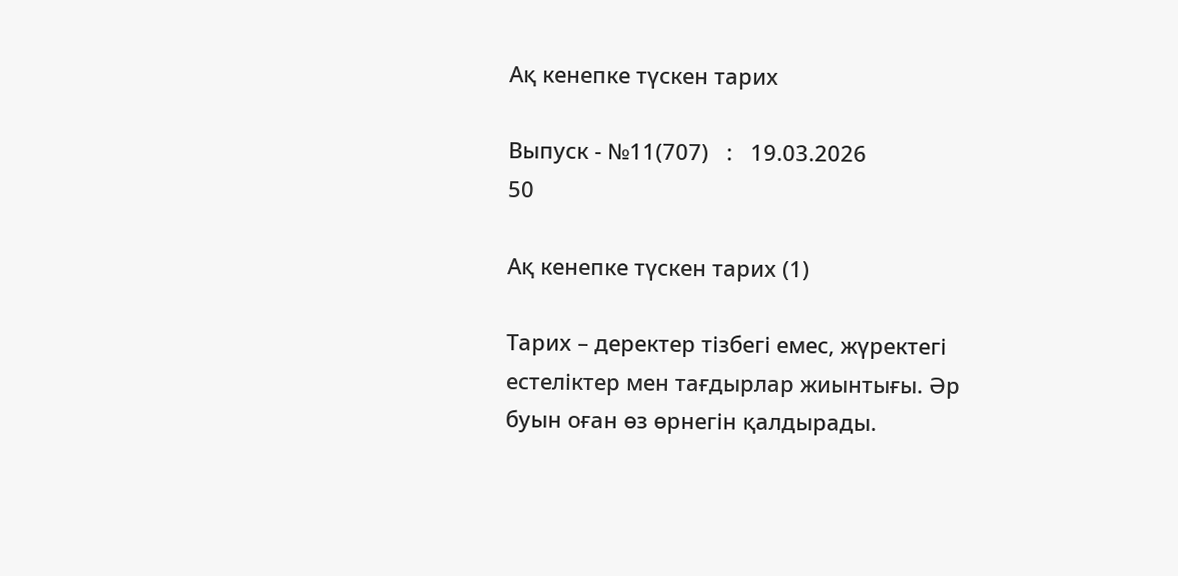Ақ кенепке түскен тарих

Выпуск - №11(707)   :   19.03.2026
50

Ақ кенепке түскен тарих (1)

Тарих – деректер тізбегі емес, жүректегі естеліктер мен тағдырлар жиынтығы. Әр буын оған өз өрнегін қалдырады.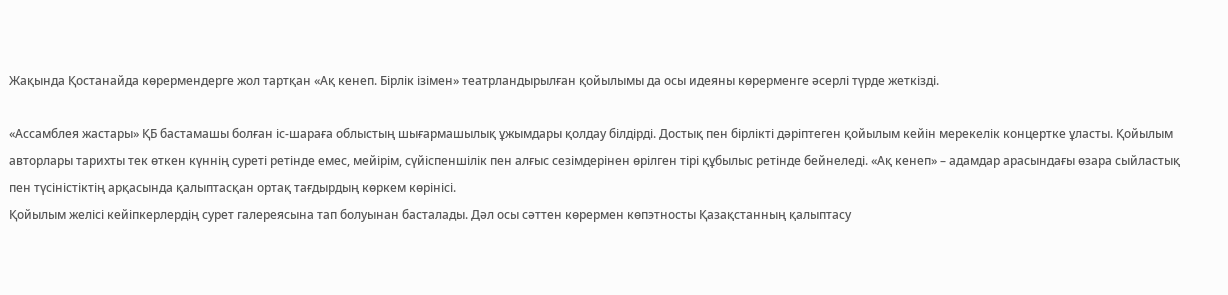Жақында Қостанайда көрермендерге жол тартқан «Ақ кенеп. Бірлік ізімен» театрландырылған қойылымы да осы идеяны көрерменге әсерлі түрде жеткізді.

«Ассамблея жастары» ҚБ бастамашы болған іс-шараға облыстың шығармашылық ұжымдары қолдау білдірді. Достық пен бірлікті дәріптеген қойылым кейін мерекелік концертке ұласты. Қойылым авторлары тарихты тек өткен күннің суреті ретінде емес, мейірім, сүйіспеншілік пен алғыс сезімдерінен өрілген тірі құбылыс ретінде бейнеледі. «Ақ кенеп» – адамдар арасындағы өзара сыйластық пен түсіністіктің арқасында қалыптасқан ортақ тағдырдың көркем көрінісі.
Қойылым желісі кейіпкерлердің сурет галереясына тап болуынан басталады. Дәл осы сәттен көрермен көпэтносты Қазақстанның қалыптасу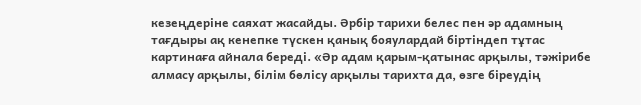кезеңдеріне саяхат жасайды. Әрбір тарихи белес пен әр адамның тағдыры ақ кенепке түскен қанық бояулардай біртіндеп тұтас картинаға айнала береді. «Әр адам қарым-қатынас арқылы, тәжірибе алмасу арқылы, білім бөлісу арқылы тарихта да, өзге біреудің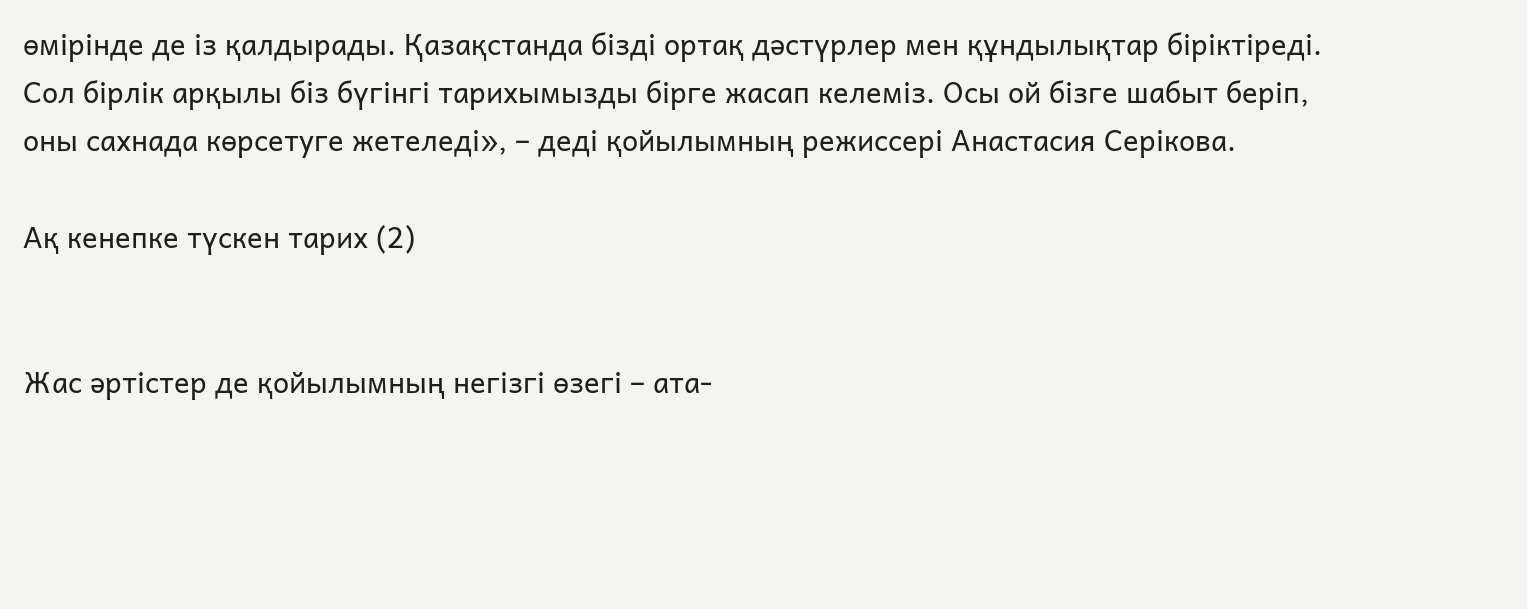өмірінде де із қалдырады. Қазақстанда бізді ортақ дәстүрлер мен құндылықтар біріктіреді. Сол бірлік арқылы біз бүгінгі тарихымызды бірге жасап келеміз. Осы ой бізге шабыт беріп, оны сахнада көрсетуге жетеледі», – деді қойылымның режиссері Анастасия Серікова.

Ақ кенепке түскен тарих (2)


Жас әртістер де қойылымның негізгі өзегі – ата-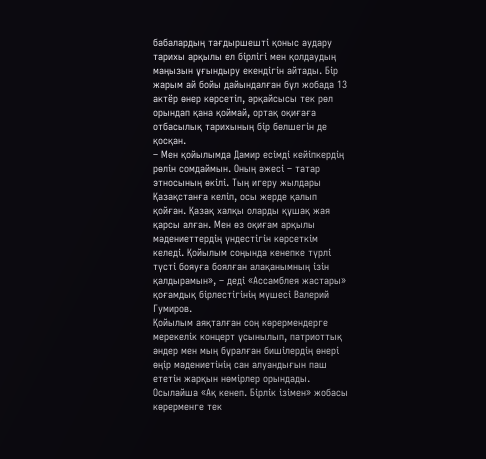бабалардың тағдыршешті қоныс аудару тарихы арқылы ел бірлігі мен қолдаудың маңызын ұғындыру екендігін айтады. Бір жарым ай бойы дайындалған бұл жобада 13 актёр өнер көрсетіп, әрқайсысы тек рөл орындап қана қоймай, ортақ оқиғаға отбасылық тарихының бір бөлшегін де қосқан.
– Мен қойылымда Дамир есімді кейіпкердің рөлін сомдаймын. Оның әжесі – татар этносының өкілі. Тың игеру жылдары Қазақстанға келіп, осы жерде қалып қойған. Қазақ халқы оларды құшақ жая қарсы алған. Мен өз оқиғам арқылы мәдениеттердің үндестігін көрсеткім келеді. Қойылым соңында кенепке түрлі түсті бояуға боялған алақанымның ізін қалдырамын», – деді «Ассамблея жастары» қоғамдық бірлестігінің мүшесі Валерий Гумиров.
Қойылым аяқталған соң көрермендерге мерекелік концерт ұсынылып, патриоттық әндер мен мың бұралған бишілердің өнері өңір мәдениетінің сан алуандығын паш ететін жарқын нөмірлер орындады. Осылайша «Ақ кенеп. Бірлік ізімен» жобасы көрерменге тек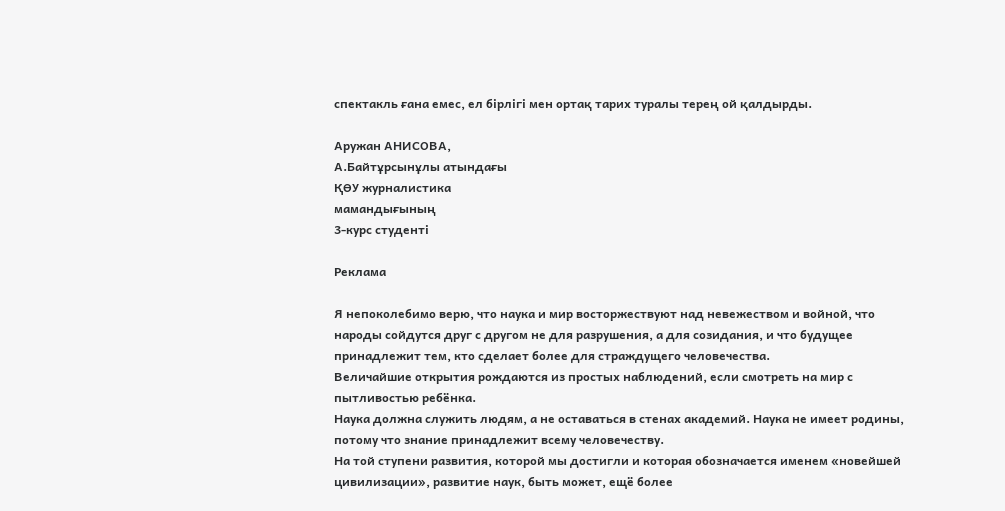спектакль ғана емес, ел бірлігі мен ортақ тарих туралы терең ой қалдырды.

Аружан АНИСОВА,
А.Байтұрсынұлы атындағы
ҚӨУ журналистика
мамандығының
3-курс студенті

Реклама

Я непоколебимо верю, что наука и мир восторжествуют над невежеством и войной, что народы сойдутся друг с другом не для разрушения, а для созидания, и что будущее принадлежит тем, кто сделает более для страждущего человечества.
Величайшие открытия рождаются из простых наблюдений, если смотреть на мир с пытливостью ребёнка.
Наука должна служить людям, а не оставаться в стенах академий. Наука не имеет родины, потому что знание принадлежит всему человечеству.
На той ступени развития, которой мы достигли и которая обозначается именем «новейшей цивилизации», развитие наук, быть может, ещё более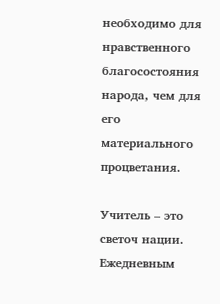необходимо для нравственного благосостояния народа, чем для его материального процветания.

Учитель – это светоч нации. Ежедневным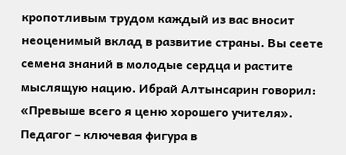кропотливым трудом каждый из вас вносит неоценимый вклад в развитие страны. Вы сеете семена знаний в молодые сердца и растите мыслящую нацию. Ибрай Алтынсарин говорил: «Превыше всего я ценю хорошего учителя». Педагог – ключевая фигура в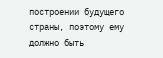построении будущего страны, поэтому ему должно быть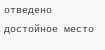отведено достойное место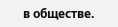в обществе.